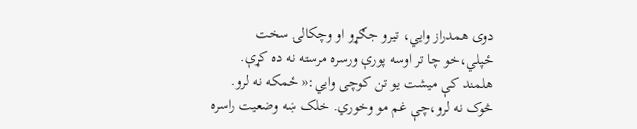دوی همدراز وايي، تیرو جګړو او وچکالۍ سخت ځپلي،خو چا تر اوسه پورې ورسره مرسته نه ده کړې.
هلمند کې میشت یو تن کوچی وايي:« ځمکه نه لرو. څوک نه لرو،چې غم مو وخوري. خلک ښه وضعیت راسره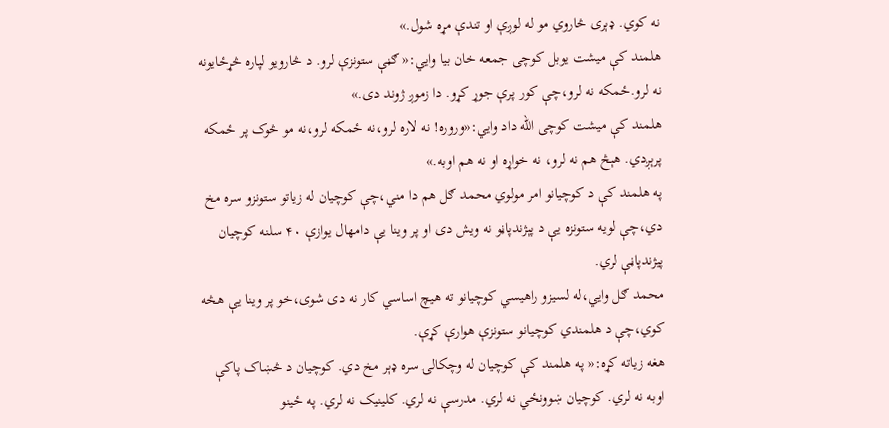نه کوي. ډېری څاروي مو له لوږې او تندې مړه شول.»
هلمند کې میشت یوبل کوچی جمعه خان بیا وايي:« ګڼې ستونزې لرو. د څارویو لپاره څړځایونه نه لرو.ځمکه نه لرو،چې کور پرې جوړ کړو. دا زموږ ژوند دی.»
هلمند کې میشت کوچی الله داد وايي:«وروره! نه لاره لرو،نه ځمکه لرو،نه مو څوک پر ځمکه پرېږدي. هېڅ هم نه لرو، نه خواړه او نه هم اوبه.»
په هلمند کې د کوچیانو امر مولوي محمد ګل هم دا مني،چې کوچیان له زیاتو ستونزو سره مخ دي،چې لویه ستونزه يې د پېژندپاڼو نه ویش دی او پر وینا یې دامهال یوازې ۴۰ سلنه کوچیان پيژندپاڼې لري.
محمد ګل وايي،له لسیزو راهیسي کوچیانو ته هیچ اساسي کار نه دی شوی،خو پر وینا یې هڅه کوي،چې د هلمندي کوچیانو ستونزې هوارې کړې.
هغه زیاته کړه:« په هلمند کې کوچیان له وچکالۍ سره ډېر مخ دي. کوچیان د څښاک پاکې اوبه نه لري. کوچیان ښوونځي نه لري. مدرسې نه لري. کلینیک نه لري. په ځینو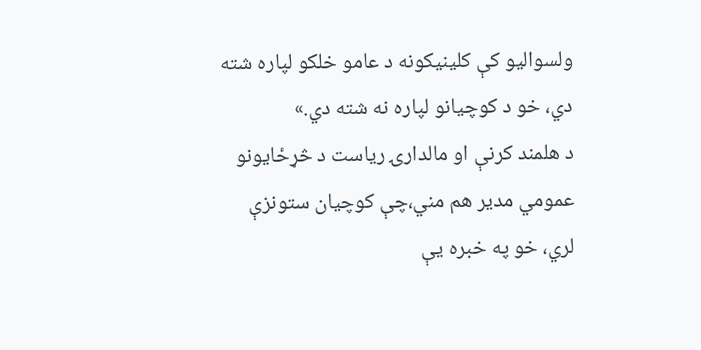ولسوالیو کې کلینیکونه د عامو خلکو لپاره شته دي، خو د کوچیانو لپاره نه شته دي.»
د هلمند کرنې او مالدارۍ ریاست د څړځایونو عمومي مدیر هم مني،چې کوچیان ستونزې لري، خو په خبره یې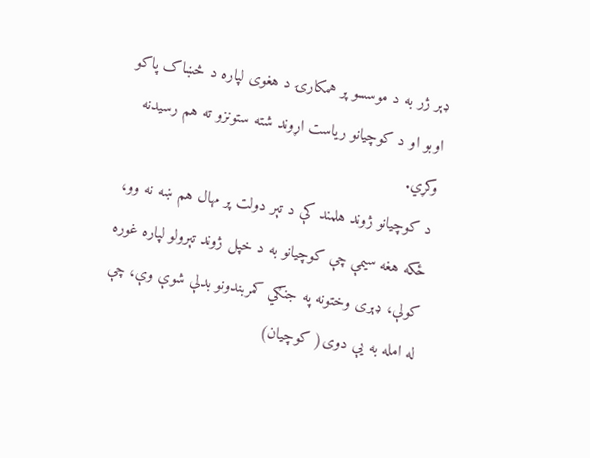ډېر ژر به د موسسو پر همکارۍ د هغوی لپاره د څښاک پاکو اوبو او د کوچیانو ریاست اړوند شته ستونزو ته هم رسیدنه وکړي.
د کوچیانو ژوند هلمند کې د تېر دولت پر مهال هم ښه نه وو، ځکه هغه سیمې چې کوچیانو به د خپل ژوند تېرولو لپاره غوره کولې، ډېری وختونه په جنګي کمربندونو بدلې شوې وې، چې له امله به يې دوی( کوچیان)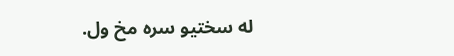له سختیو سره مخ ول.